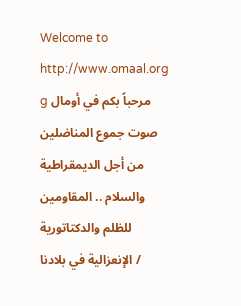Welcome to http://www.omaal.org g مرحباً بكم في أومال صوت جموع المناضلين من أجل الديمقراطية والسلام .. المقاومين للظلم والدكتاتورية الإنعزالية في بلادنا /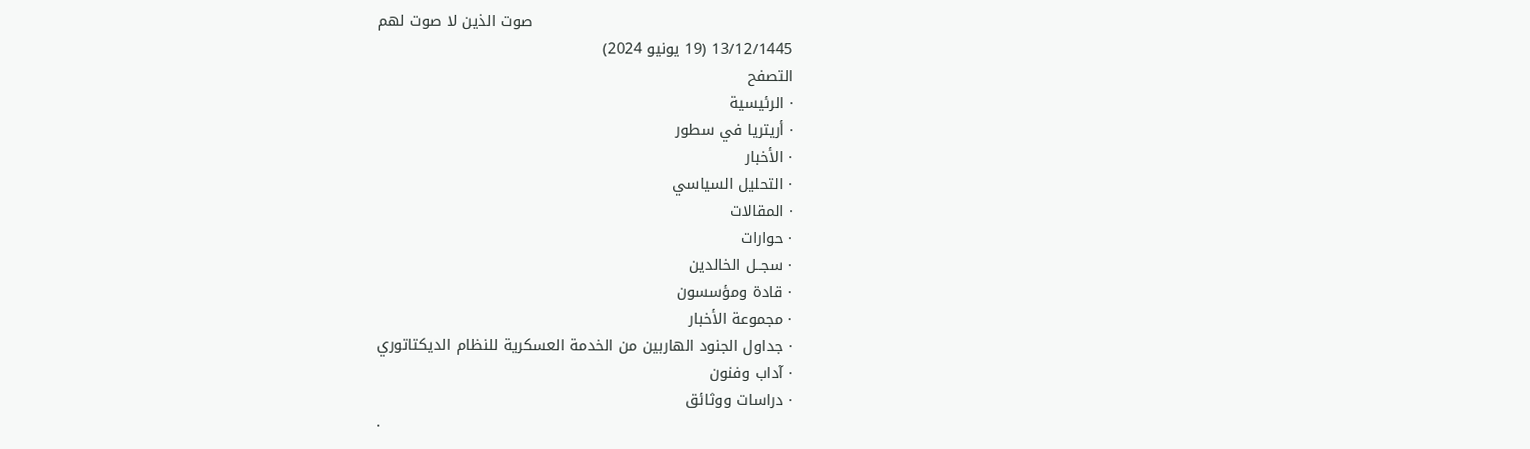صوت الذين لا صوت لهم
13/12/1445 (19 يونيو 2024)
التصفح
· الرئيسية
· أريتريا في سطور
· الأخبار
· التحليل السياسي
· المقالات
· حوارات
· سجــل الخالدين
· قادة ومؤسسون
· مجموعة الأخبار
· جداول الجنود الهاربين من الخدمة العسكرية للنظام الديكتاتوري
· آداب وفنون
· دراسات ووثائق
·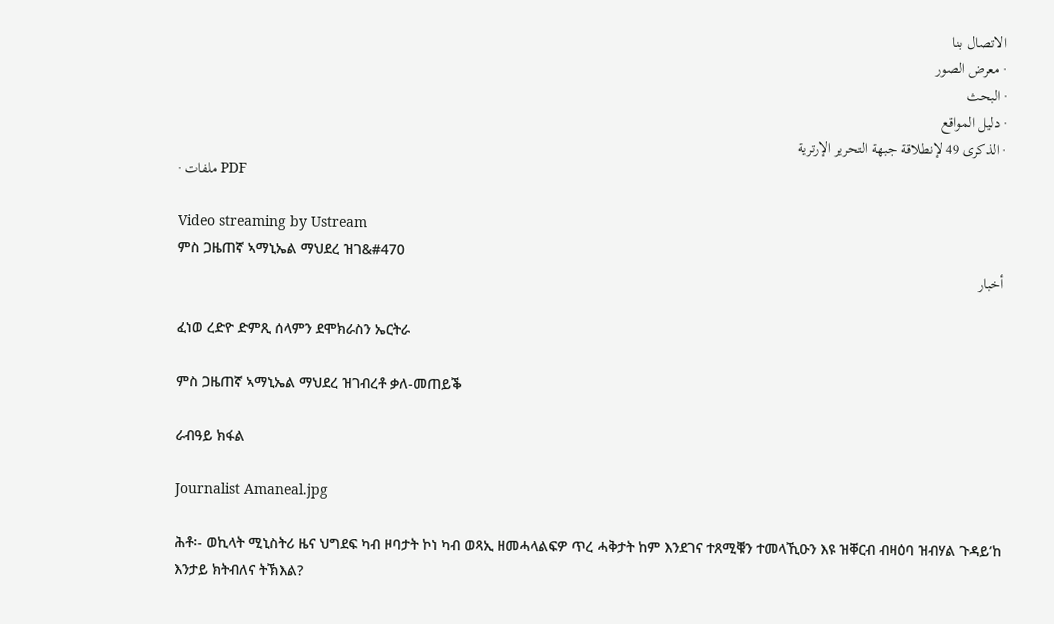الاتصال بنا
· معرض الصور
· البحث
· دليل المواقع
· الذكرى 49 لإنطلاقة جبهة التحرير الإرترية
· ملفات PDF

Video streaming by Ustream
ምስ ጋዜጠኛ ኣማኒኤል ማህደረ ዝገ&#470
أخبار

ፈነወ ረድዮ ድምጺ ሰላምን ደሞክራስን ኤርትራ

ምስ ጋዜጠኛ ኣማኒኤል ማህደረ ዝገብረቶ ቃለ-መጠይቕ

ራብዓይ ክፋል

Journalist Amaneal.jpg

ሕቶ፡- ወኪላት ሚኒስትሪ ዜና ህግደፍ ካብ ዞባታት ኮነ ካብ ወጻኢ ዘመሓላልፍዎ ጥረ ሓቅታት ከም እንደገና ተጸሚቑን ተመላኺዑን እዩ ዝቐርብ ብዛዕባ ዝብሃል ጉዳይ’ከ እንታይ ክትብለና ትኽእል?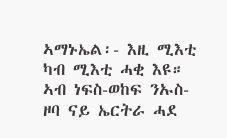ኣማኑኤል፡- እዚ ሚእቲ ካብ ሚእቲ ሓቂ እዩ። ኣብ ነፍስ-ወከፍ ንኡስ-ዞባ ናይ ኤርትራ ሓደ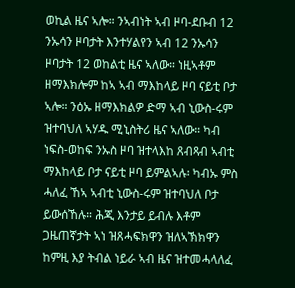ወኪል ዜና ኣሎ። ንኣብነት ኣብ ዞባ-ደቡብ 12 ንኡሳን ዞባታት እንተሃልየን ኣብ 12 ንኡሳን ዞባታት 12 ወከልቲ ዜና ኣለው። ነዚኣቶም ዘማእክሎም ከኣ ኣብ ማእከላይ ዞባ ናይቲ ቦታ ኣሎ። ንዕኡ ዘማእክልዎ ድማ ኣብ ኒውስ-ሩም ዝተባህለ ኣሃዱ ሚኒስትሪ ዜና ኣለው። ካብ ነፍስ-ወከፍ ንኡስ ዞባ ዝተላእከ ጸብጻብ ኣብቲ ማእከላይ ቦታ ናይቲ ዞባ ይምልኣሉ፡ ካብኡ ምስ ሓለፈ ኸኣ ኣብቲ ኒውስ-ሩም ዝተባህለ ቦታ ይውሰኸሉ። ሕጂ እንታይ ይብሉ እቶም ጋዜጠኛታት ኣነ ዝጸሓፍክዋን ዝለኣኽክዋን ከምዚ እያ ትብል ነይራ ኣብ ዜና ዝተመሓላለፈ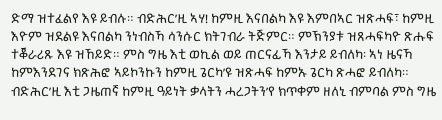ድማ ዝተፈልየ እዩ ይብሉ። ብድሕር’ዚ ኣሃ! ከምዚ እናበልካ እዩ እምበኣር ዝጽሓፍ፣ ከምዚ እዮም ዝደልዩ እናበልካ ንነብስኻ ሳንሱር ክትገብራ ትጅምር። ምኽንያቱ ዝጸሓፍካዮ ጽሑፍ ተቖራሪጹ እዩ ዝኸይድ። ምስ ግዜ እቲ ወኪል ወይ ጠርናፊኻ እንታይ ይብለካ፡ ኣነ ዜናኻ ከምእንደገና ክጽሕፎ ኣይኮንኩን ከምዚ ጌርካ’ዩ ዝጽሓፍ ከምኡ ጌርካ ጽሓፎ ይብለካ። ብድሕር’ዚ እቲ ጋዜጠኛ ከምዚ ዓይነት ቃላትን ሓረጋትን’የ ክጥቀም ዘለኒ ብምባል ምስ ግዜ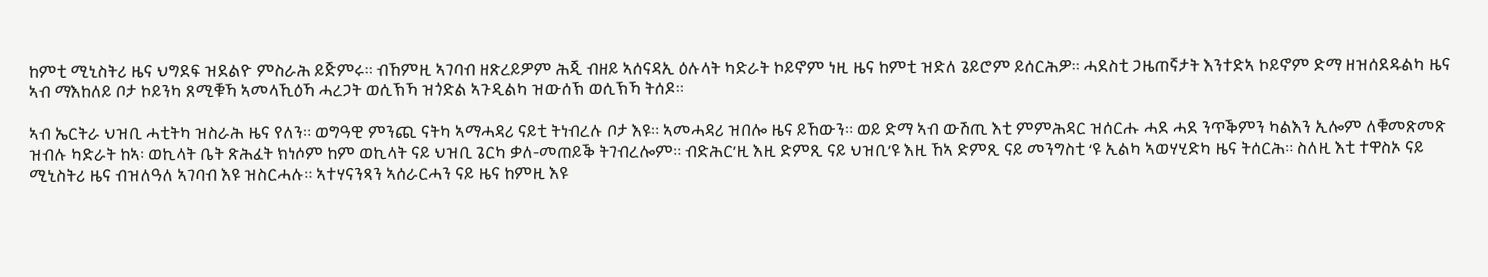ከምቲ ሚኒስትሪ ዜና ህግደፍ ዝደልዮ ምስራሕ ይጅምሩ። ብኸምዚ ኣገባብ ዘጽረይዎም ሕጂ ብዘይ ኣሰናዳኢ ዕሉላት ካድራት ኮይኖም ነዚ ዜና ከምቲ ዝድለ ጌይሮም ይሰርሕዎ። ሓደስቲ ጋዜጠኛታት እንተድኣ ኮይኖም ድማ ዘዝሰደዱልካ ዜና ኣብ ማእከለይ ቦታ ኮይንካ ጸሚቑኻ ኣመላኺዕኻ ሓረጋት ወሲኽኻ ዝጎድል ኣጉዲልካ ዝውሰኽ ወሲኽኻ ትሰዶ።

ኣብ ኤርትራ ህዝቢ ሓቲትካ ዝስራሕ ዜና የለን። ወግዓዊ ምንጪ ናትካ ኣማሓዳሪ ናይቲ ትነብረሉ ቦታ እዩ። ኣመሓዳሪ ዝበሎ ዜና ይኸውን። ወይ ድማ ኣብ ውሽጢ እቲ ምምሕዳር ዝሰርሑ ሓደ ሓደ ንጥቕምን ካልእን ኢሎም ለቑመጽመጽ ዝብሉ ካድራት ከኣ፡ ወኪላት ቤት ጽሕፈት ክነሶም ከም ወኪላት ናይ ህዝቢ ጌርካ ቃለ-መጠይቕ ትገብረሎም። ብድሕር’ዚ እዚ ድምጺ ናይ ህዝቢ’ዩ እዚ ኸኣ ድምጺ ናይ መንግስቲ ‘ዩ ኢልካ ኣወሃሂድካ ዜና ትሰርሕ። ስለዚ እቲ ተዋስኦ ናይ ሚኒስትሪ ዜና ብዝለዓለ ኣገባብ እዩ ዝስርሓሉ። ኣተሃናንጻን ኣሰራርሓን ናይ ዜና ከምዚ እዩ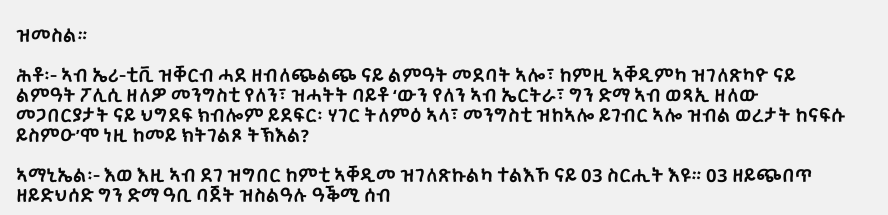ዝመስል።

ሕቶ፡- ኣብ ኤሪ-ቲቪ ዝቐርብ ሓደ ዘብለጭልጭ ናይ ልምዓት መደባት ኣሎ፣ ከምዚ ኣቐዲምካ ዝገለጽካዮ ናይ ልምዓት ፖሊሲ ዘለዎ መንግስቲ የለን፣ ዝሓትት ባይቶ ‘ውን የለን ኣብ ኤርትራ፣ ግን ድማ ኣብ ወጻኢ ዘለው መጋበርያታት ናይ ህግደፍ ክብሎም ይደፍር፡ ሃገር ትለምዕ ኣላ፣ መንግስቲ ዝከኣሎ ይገብር ኣሎ ዝብል ወረታት ከናፍሱ ይስምዑ’ሞ ነዚ ከመይ ክትገልጾ ትኽእል?

ኣማኒኤል፡- እወ እዚ ኣብ ደገ ዝግበር ከምቲ ኣቐዲመ ዝገለጽኩልካ ተልእኾ ናይ 03 ስርሒት እዩ። 03 ዘይጭበጥ ዘይድህሰድ ግን ድማ ዓቢ ባጀት ዝስልዓሉ ዓቕሚ ሰብ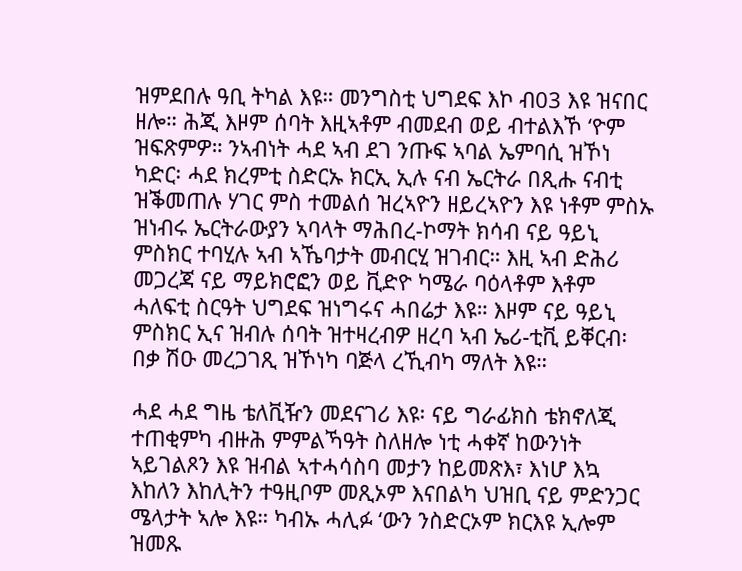ዝምደበሉ ዓቢ ትካል እዩ። መንግስቲ ህግደፍ እኮ ብ03 እዩ ዝናበር ዘሎ። ሕጂ እዞም ሰባት እዚኣቶም ብመደብ ወይ ብተልእኾ ‘ዮም ዝፍጽምዎ። ንኣብነት ሓደ ኣብ ደገ ንጡፍ ኣባል ኤምባሲ ዝኾነ ካድር፡ ሓደ ክረምቲ ስድርኡ ክርኢ ኢሉ ናብ ኤርትራ በጺሑ ናብቲ ዝቕመጠሉ ሃገር ምስ ተመልሰ ዝረኣዮን ዘይረኣዮን እዩ ነቶም ምስኡ ዝነብሩ ኤርትራውያን ኣባላት ማሕበረ-ኮማት ክሳብ ናይ ዓይኒ ምስክር ተባሂሉ ኣብ ኣኼባታት መብርሂ ዝገብር። እዚ ኣብ ድሕሪ መጋረጃ ናይ ማይክሮፎን ወይ ቪድዮ ካሜራ ባዕላቶም እቶም ሓለፍቲ ስርዓት ህግደፍ ዝነግሩና ሓበሬታ እዩ። እዞም ናይ ዓይኒ ምስክር ኢና ዝብሉ ሰባት ዝተዛረብዎ ዘረባ ኣብ ኤሪ-ቲቪ ይቐርብ፡ በቃ ሽዑ መረጋገጺ ዝኾነካ ባጅላ ረኺብካ ማለት እዩ።

ሓደ ሓደ ግዜ ቴለቪዥን መደናገሪ እዩ፡ ናይ ግራፊክስ ቴክኖለጂ ተጠቂምካ ብዙሕ ምምልኻዓት ስለዘሎ ነቲ ሓቀኛ ከውንነት ኣይገልጾን እዩ ዝብል ኣተሓሳስባ መታን ከይመጽእ፣ እነሆ እኳ እከለን እከሊትን ተዓዚቦም መጺኦም እናበልካ ህዝቢ ናይ ምድንጋር ሜላታት ኣሎ እዩ። ካብኡ ሓሊፉ ‘ውን ንስድርኦም ክርእዩ ኢሎም ዝመጹ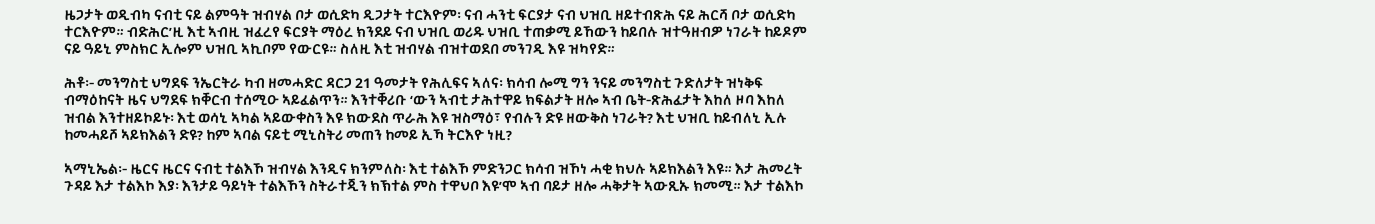ዜጋታት ወዲብካ ናብቲ ናይ ልምዓት ዝብሃል ቦታ ወሲድካ ዲጋታት ተርእዮም፡ ናብ ሓንቲ ፍርያታ ናብ ህዝቢ ዘይተብጽሕ ናይ ሕርሻ ቦታ ወሲድካ ተርእዮም። ብድሕር’ዚ እቲ ኣብዚ ዝፈረየ ፍርያት ማዕረ ክንደይ ናብ ህዝቢ ወሪዱ ህዝቢ ተጠቃሚ ይኸውን ከይበሉ ዝተዓዘብዎ ነገራት ከይዶም ናይ ዓይኒ ምስክር ኢሎም ህዝቢ ኣኪቦም የውርዩ። ስለዚ እቲ ዝብሃል ብዝተወደበ መንገዲ እዩ ዝካየድ።

ሕቶ፡- መንግስቲ ህግደፍ ንኤርትራ ካብ ዘመሓድር ዳርጋ 21 ዓመታት የሕሊፍና ኣለና፡ ክሳብ ሎሚ ግን ንናይ መንግስቲ ጉድለታት ዝነቅፍ ብማዕከናት ዜና ህግደፍ ክቐርብ ተሰሚዑ ኣይፈልጥን። እንተቐሪቡ ‘ውን ኣብቲ ታሕተዋይ ክፍልታት ዘሎ ኣብ ቤት-ጽሕፈታት እከለ ዞባ እከለ ዝብል እንተዘይኮይኑ፡ እቲ ወሳኒ ኣካል ኣይውቀስን እዩ ክውደስ ጥራሕ እዩ ዝስማዕ፣ የብሉን ድዩ ዘውቅስ ነገራት? እቲ ህዝቢ ከይብለኒ ኢሉ ከመሓይሾ ኣይክእልን ድዩ? ከም ኣባል ናይቲ ሚኒስትሪ መጠን ከመይ ኢኻ ትርእዮ ነዚ?

ኣማኒኤል፡- ዜርና ዜርና ናብቲ ተልእኾ ዝብሃል እንዲና ክንምለስ፡ እቲ ተልእኾ ምድንጋር ክሳብ ዝኾነ ሓቂ ክህሉ ኣይክእልን እዩ። እታ ሕመረት ጉዳይ እታ ተልእኮ እያ፡ እንታይ ዓይነት ተልእኾን ስትራተጂን ክኽተል ምስ ተዋህቦ እዩ’ሞ ኣብ ባይታ ዘሎ ሓቅታት ኣውጺኡ ክመሚ። እታ ተልእኮ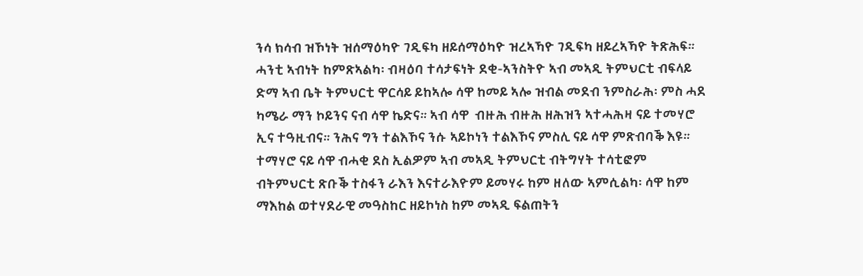ንሳ ክሳብ ዝኾነት ዝሰማዕካዮ ገዲፍካ ዘይሰማዕካዮ ዝረኣኻዮ ገዲፍካ ዘይረኣኻዮ ትጽሕፍ። ሓንቲ ኣብነት ከምጽኣልካ፡ ብዛዕባ ተሳታፍነት ደቂ-ኣንስትዮ ኣብ መኣዲ ትምህርቲ ብፍላይ ድማ ኣብ ቤት ትምህርቲ ዋርሳይ ይከኣሎ ሳዋ ከመይ ኣሎ ዝብል መደብ ንምስራሕ፡ ምስ ሓደ ካሜራ ማን ኮይንና ናብ ሳዋ ኬድና። ኣብ ሳዋ  ብዙሕ ብዙሕ ዘሕዝን ኣተሓሕዛ ናይ ተመሃሮ ኢና ተዓዚብና። ንሕና ግን ተልእኾና ንሱ ኣይኮነን ተልእኾና ምስሊ ናይ ሳዋ ምጽብባቕ እዩ። ተማሃሮ ናይ ሳዋ ብሓቂ ደስ ኢልዎም ኣብ መኣዲ ትምህርቲ ብትግሃት ተሳቲፎም ብትምህርቲ ጽቡቕ ተስፋን ራእን እናተራእዮም ይመሃሩ ከም ዘለው ኣምሲልካ፡ ሳዋ ከም ማእከል ወተሃደራዊ መዓስከር ዘይኮነስ ከም መኣዲ ፍልጠትን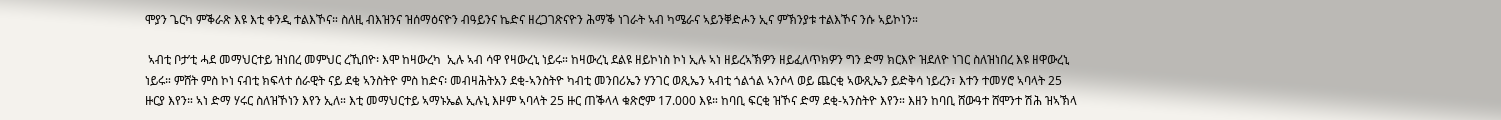ሞያን ጌርካ ምቕራጽ እዩ እቲ ቀንዲ ተልእኾና። ስለዚ ብእዝንና ዝሰማዕናዮን ብዓይንና ኬድና ዘረጋገጽናዮን ሕማቕ ነገራት ኣብ ካሜራና ኣይንቐድሖን ኢና ምኽንያቱ ተልእኾና ንሱ ኣይኮነን።

 ኣብቲ ቦታ’ቲ ሓደ መማህርተይ ዝነበረ መምህር ረኺበዮ፡ እሞ ከዛውረካ  ኢሉ ኣብ ሳዋ የዛውረኒ ነይሩ። ከዛውረኒ ደልዩ ዘይኮነስ ኮነ ኢሉ ኣነ ዘይረኣኽዎን ዘይፈለጥክዎን ግን ድማ ክርእዮ ዝደለዮ ነገር ስለዝነበረ እዩ ዘዋውረኒ ነይሩ። ምሸት ምስ ኮነ ናብቲ ክፍላተ ሰራዊት ናይ ደቂ ኣንስትዮ ምስ ከድና፡ መብዛሕትአን ደቂ-ኣንስትዮ ካብቲ መንበሪኤን ሃንገር ወጺኤን ኣብቲ ጎልጎል ኣንሶላ ወይ ጨርቂ ኣውጺኤን ይድቅሳ ነይረን፣ እተን ተመሃሮ ኣባላት 25 ዙርያ እየን። ኣነ ድማ ሃሩር ስለዝኾነን እየን ኢለ። እቲ መማህርተይ ኣማኑኤል ኢሉኒ እዞም ኣባላት 25 ዙር ጠቕላላ ቁጽሮም 17.000 እዩ። ከባቢ ፍርቂ ዝኾና ድማ ደቂ-ኣንስትዮ እየን። እዘን ከባቢ ሸውዓተ ሸሞንተ ሽሕ ዝኣኽላ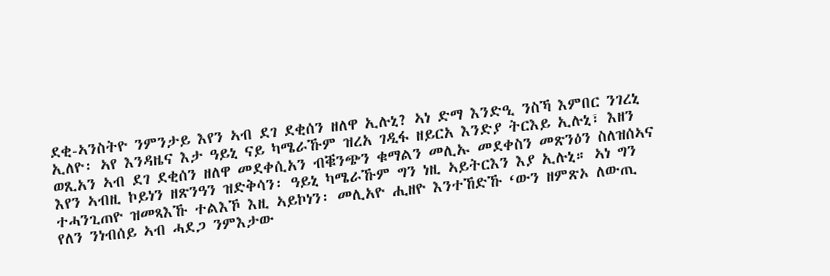ደቂ-ኣንስትዮ ንምንታይ እየን ኣብ ደገ ደቂሰን ዘለዋ ኢሉኒ? ኣነ ድማ እንድዒ ንስኻ እምበር ንገረኒ ኢለዮ፡ ኣየ እንዳዜና እታ ዓይኒ ናይ ካሜራኹም ዝረአ ገዲፋ ዘይርአ እንድያ ትርእይ ኢሉኒ፣ እዘን ወጺአን ኣብ ደገ ደቂሰን ዘለዋ መደቀሲአን ብቑንጭን ቁማልን መሊኡ መደቀስን መጽንዕን ስለዝሰኣና እየን ኣብዚ ኮይነን ዘጽንዓን ዝድቅሳን፡ ዓይኒ ካሜራኹም ግን ነዚ ኣይትርእን እያ ኢሉኒ። ኣነ ግን ተሓንጊጠዮ ዝመጻእኹ ተልእኾ እዚ ኣይኮነን፡ መሊአዮ ሒዘዮ እንተኸድኹ ‘ውን ዘምጽኦ ለውጢ የለን ንነብሰይ ኣብ ሓደጋ ንምእታው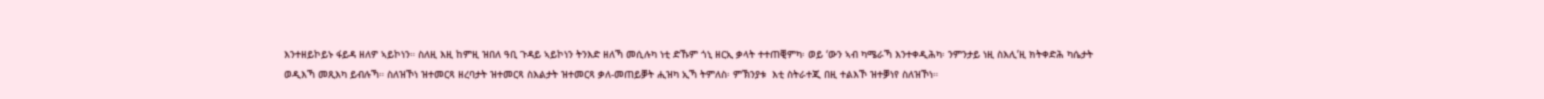እንተዘይኮይኑ ፋይዳ ዘለዎ ኣይኮነን። ስለዚ እዚ ከምዚ ዝበለ ዓቢ ጉዳይ ኣይኮነን ትንእድ ዘለኻ መሲሉካ ነቲ ድኹም ጎኒ ዘርኢ ቃላት ተተጠቒምካ፡ ወይ ‘ውን ኣብ ካሜራኻ እንተቀዲሕካ፡ ንምንታይ ነዚ ስእሊ’ዚ ክትቀድሕ ካሴታት ወዲእኻ መጺእካ ይብሉኻ። ስለዝኾነ ዝተመርጻ ዘረባታት ዝተመርጻ ስእልታት ዝተመርጻ ቃለ-መጠይቓት ሒዝካ ኢኻ ትምለስ፡ ምኽንያቱ  እቲ ስትራተጂ በዚ ተልእኾ ዝተቓነየ ስለዝኾነ።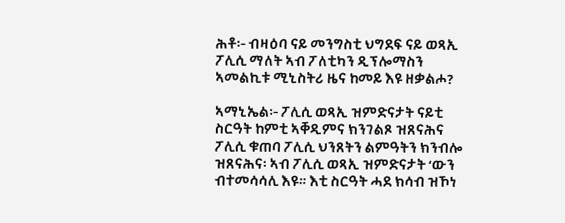ሕቶ፡- ብዛዕባ ናይ መንግስቲ ህግደፍ ናይ ወጻኢ ፖሊሲ ማለት ኣብ ፖለቲካን ዲፕሎማስን ኣመልኪቱ ሚኒስትሪ ዜና ከመይ እዩ ዘቃልሖ?

ኣማኒኤል፡- ፖሊሲ ወጻኢ ዝምድናታት ናይቲ ስርዓት ከምቲ ኣቐዲምና ክንገልጾ ዝጸናሕና ፖሊሲ ቁጠባ ፖሊሲ ህንጸትን ልምዓትን ክንብሎ ዝጸናሕና፡ ኣብ ፖሊሲ ወጻኢ ዝምድናታት ‘ውን ብተመሳሳሊ እዩ። እቲ ስርዓት ሓደ ክሳብ ዝኾነ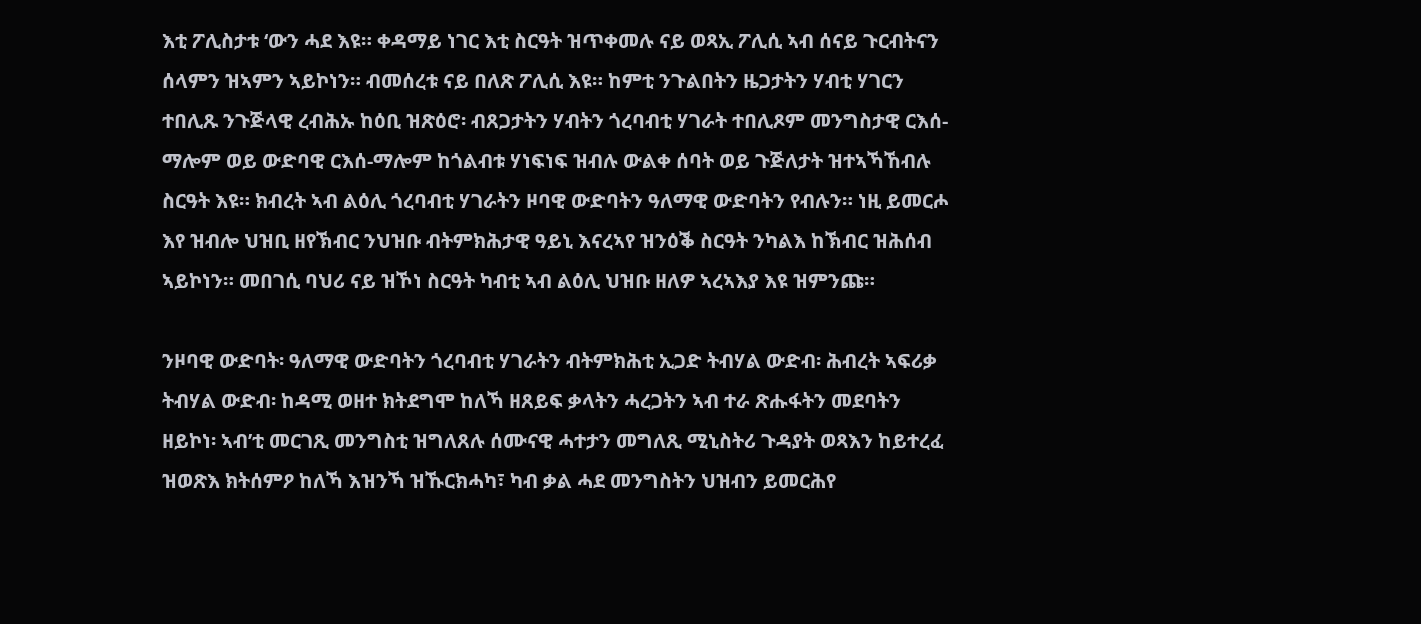እቲ ፖሊስታቱ ‘ውን ሓደ እዩ። ቀዳማይ ነገር እቲ ስርዓት ዝጥቀመሉ ናይ ወጻኢ ፖሊሲ ኣብ ሰናይ ጉርብትናን ሰላምን ዝኣምን ኣይኮነን። ብመሰረቱ ናይ በለጽ ፖሊሲ እዩ። ከምቲ ንጉልበትን ዜጋታትን ሃብቲ ሃገርን ተበሊጹ ንጉጅላዊ ረብሕኡ ከዕቢ ዝጽዕሮ፡ ብጸጋታትን ሃብትን ጎረባብቲ ሃገራት ተበሊጾም መንግስታዊ ርእሰ-ማሎም ወይ ውድባዊ ርእሰ-ማሎም ከጎልብቱ ሃነፍነፍ ዝብሉ ውልቀ ሰባት ወይ ጉጅለታት ዝተኣኻኸብሉ ስርዓት እዩ። ክብረት ኣብ ልዕሊ ጎረባብቲ ሃገራትን ዞባዊ ውድባትን ዓለማዊ ውድባትን የብሉን። ነዚ ይመርሖ እየ ዝብሎ ህዝቢ ዘየኽብር ንህዝቡ ብትምክሕታዊ ዓይኒ እናረኣየ ዝንዕቕ ስርዓት ንካልእ ከኽብር ዝሕሰብ ኣይኮነን። መበገሲ ባህሪ ናይ ዝኾነ ስርዓት ካብቲ ኣብ ልዕሊ ህዝቡ ዘለዎ ኣረኣእያ እዩ ዝምንጩ።

ንዞባዊ ውድባት፡ ዓለማዊ ውድባትን ጎረባብቲ ሃገራትን ብትምክሕቲ ኢጋድ ትብሃል ውድብ፡ ሕብረት ኣፍሪቃ ትብሃል ውድብ፡ ከዳሚ ወዘተ ክትደግሞ ከለኻ ዘጸይፍ ቃላትን ሓረጋትን ኣብ ተራ ጽሑፋትን መደባትን ዘይኮነ፡ ኣብ’ቲ መርገጺ መንግስቲ ዝግለጸሉ ሰሙናዊ ሓተታን መግለጺ ሚኒስትሪ ጉዳያት ወጻእን ከይተረፈ ዝወጽእ ክትሰምዖ ከለኻ እዝንኻ ዝኹርክሓካ፣ ካብ ቃል ሓደ መንግስትን ህዝብን ይመርሕየ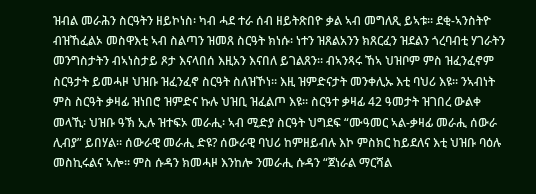ዝብል መራሕን ስርዓትን ዘይኮነስ፡ ካብ ሓደ ተራ ሰብ ዘይትጽበዮ ቃል ኣብ መግለጺ ይኣቱ። ደቂ-ኣንስትዮ ብዝኸፈልኦ መስዋእቲ ኣብ ስልጣን ዝመጸ ስርዓት ክነሱ፡ ነተን ዝጸልአንን ክጸርፈን ዝደልን ጎረባብቲ ሃገራትን መንግስታትን ብኣነስታይ ጾታ እናላበሰ እዚአን እናበለ ይገልጸን። ብኣንጻሩ ኸኣ ህዝቦም ምስ ዝፈንፈኖም ስርዓታት ይመሓዞ ህዝቡ ዝፈንፈኖ ስርዓት ስለዝኾነ። እዚ ዝምድናታት መንቀሊኡ እቲ ባህሪ እዩ። ንኣብነት ምስ ስርዓት ቃዛፊ ዝነበሮ ዝምድና ኩሉ ህዝቢ ዝፈልጦ እዩ። ስርዓተ ቃዛፊ 42 ዓመታት ዝገበረ ውልቀ መላኺ፡ ህዝቡ ዓኽ ኢሉ ዝተፍኦ መራሒ፡ ኣብ ሚድያ ስርዓት ህግደፍ “ሙዓመር ኣል-ቃዛፊ መራሒ ሰውራ ሊብያ” ይበሃል። ሰውራዊ መራሒ ድዩ? ሰውራዊ ባህሪ ከምዘይብሉ እኮ ምስክር ከይደለና እቲ ህዝቡ ባዕሉ መስኪሩልና ኣሎ። ምስ ሱዳን ክመሓዞ እንከሎ ንመራሒ ሱዳን “ጀነራል ማርሻል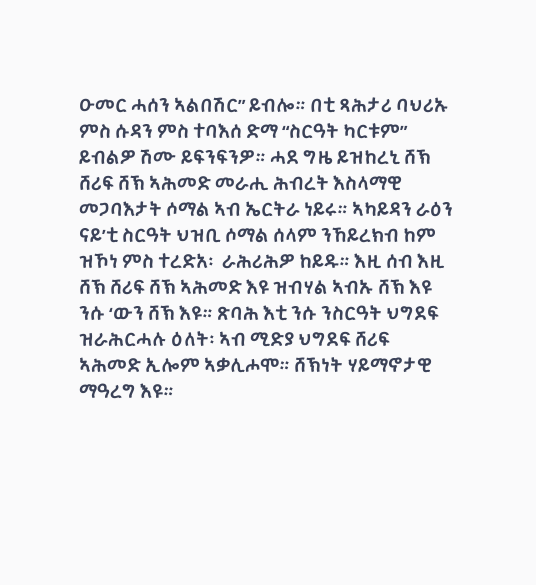ዑመር ሓሰን ኣልበሽር” ይብሎ። በቲ ጻሕታሪ ባህሪኡ ምስ ሱዳን ምስ ተባእሰ ድማ “ስርዓት ካርቱም” ይብልዎ ሽሙ ይፍንፍንዎ። ሓደ ግዜ ይዝከረኒ ሸኽ ሸሪፍ ሸኽ ኣሕመድ መራሒ ሕብረት እስላማዊ መጋባእታት ሶማል ኣብ ኤርትራ ነይሩ። ኣካይዳን ራዕን ናይ’ቲ ስርዓት ህዝቢ ሶማል ሰላም ንኸይረክብ ከም ዝኾነ ምስ ተረድአ፡  ራሕሪሕዎ ከይዱ። እዚ ሰብ እዚ ሸኽ ሸሪፍ ሸኽ ኣሕመድ እዩ ዝብሃል ኣብኡ ሸኽ እዩ ንሱ ‘ውን ሸኽ እዩ። ጽባሕ እቲ ንሱ ንስርዓት ህግደፍ ዝራሕርሓሉ ዕለት፡ ኣብ ሚድያ ህግደፍ ሸሪፍ ኣሕመድ ኢሎም ኣቃሊሖሞ። ሸኽነት ሃይማኖታዊ ማዓረግ እዩ።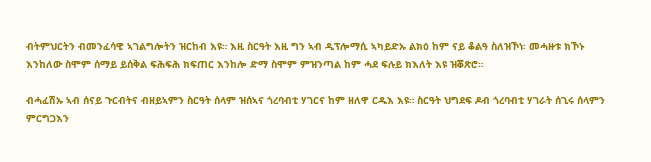ብትምህርትን ብመንፈሳዊ ኣገልግሎትን ዝርከብ እዩ። እዚ ስርዓት እዚ ግን ኣብ ዲፕሎማሲ ኣካይድኡ ልክዕ ከም ናይ ቆልዓ ስለዝኾነ፡ መሓዙቱ ክኾኑ እንከለው ስሞም ሰማይ ይሰቅል ፍሕፍሕ ክፍጠር እንከሎ ድማ ስሞም ምዝንጣል ከም ሓደ ፍሉይ ክእለት እዩ ዝቖጽሮ።

ብሓፈሽኡ ኣብ ሰናይ ጉርብትና ብዘይኣምን ስርዓት ሰላም ዝሰኣና ጎረባብቲ ሃገርና ከም ዘለዋ ርዱእ እዩ። ስርዓት ህግደፍ ዶብ ጎረባብቲ ሃገራት ሰጊሩ ሰላምን ምርግጋእን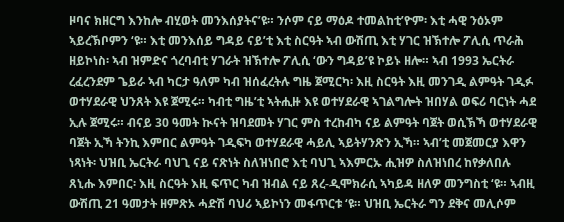ዞባና ክዘርግ እንከሎ ብሂወት መንእሰያትና’ዩ። ንሶም ናይ ማዕዶ ተመልከቲ’ዮም፡ እቲ ሓዊ ንዕኦም ኣይረኽቦምን ‘ዩ። እቲ መንእሰይ ግዳይ ናይ’ቲ እቲ ስርዓት ኣብ ውሽጢ እቲ ሃገር ዝኽተሎ ፖሊሲ ጥራሕ ዘይኮነስ፡ ኣብ ዝምድና ጎረባብቲ ሃገራት ዝኽተሎ ፖሊሲ ‘ውን ግዳይ’ዩ ኮይኑ ዘሎ። ኣብ 1993 ኤርትራ ረፈረንደም ጌይራ ኣብ ካርታ ዓለም ካብ ዝሰፈረትሉ ግዜ ጀሚርካ፡ እዚ ስርዓት እዚ መንገዲ ልምዓት ገዲፉ ወተሃደራዊ ህንጸት እዩ ጀሚሩ። ካብቲ ግዜ’ቲ ኣትሒዙ እዩ ወተሃደራዊ ኣገልግሎት ዝበሃል ወፍሪ ባርነት ሓደ ኢሉ ጀሚሩ። ብናይ 30 ዓመት ኲናት ዝባደመት ሃገር ምስ ተረከብካ ናይ ልምዓት ባጀት ወሲኽኻ ወተሃደራዊ ባጀት ኢኻ ትንኪ እምበር ልምዓት ገዲፍካ ወተሃደራዊ ሓይሊ ኣይትሃንጽን ኢኻ። ኣብ’ቲ መጀመርያ እዋን ነጻነት፡ ህዝቢ ኤርትራ ባህጊ ናይ ናጽነት ስለዝነበሮ እቲ ባህጊ ኣእምርኡ ሒዝዎ ስለዝነበረ ከየቃለበሉ ጸኒሑ እምበር፡ እዚ ስርዓት እዚ ፍጥር ካብ ዝብል ናይ ጸረ-ዲሞክራሲ ኣካይዳ ዘለዎ መንግስቲ ‘ዩ። ኣብዚ ውሽጢ 21 ዓመታት ዘምጽኦ ሓድሽ ባህሪ ኣይኮነን መፋጥርቱ ‘ዩ። ህዝቢ ኤርትራ ግን ደቅና መሊሶም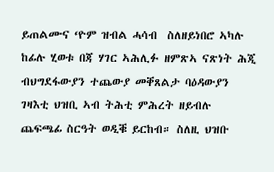ይጠልሙና ‘ዮም ዝብል ሓሳብ  ስለዘይነበሮ ኣካሉ ከፊሉ ሂወቱ በጃ ሃገር ኣሕሊፉ ዘምጽኣ ናጽነት ሕጂ ብህግደፋውያን ተጨውያ መቐጸልታ ባዕዳውያን ገዛእቲ ህዝቢ ኣብ ትሕቲ ምሕረት ዘይብሉ ጨፍጫፊ ስርዓት ወዲቑ ይርከብ። ስለዚ ህዝቡ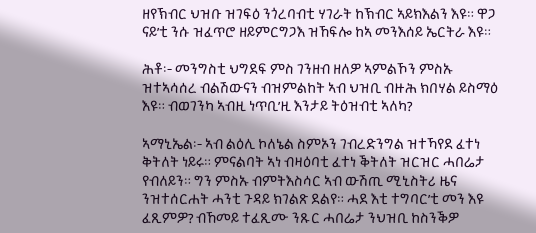ዘየኽብር ህዝቡ ዝገፍዕ ንጎረባብቲ ሃገራት ከኽብር ኣይክእልን እዩ። ዋጋ ናይ’ቲ ንሱ ዝፈጥሮ ዘይምርግጋእ ዝኸፍሎ ከኣ መንእሰይ ኤርትራ እዩ።

ሕቶ፡- መንግስቲ ህግደፍ ምስ ገንዘብ ዘለዎ ኣምልኾን ምስኡ ዝተኣሳሰረ ብልሽውናን ብዝምልከት ኣብ ህዝቢ ብዙሕ ክበሃል ይስማዕ እዩ። ብወገንካ ኣብዚ ነጥቢ’ዚ እንታይ ትዕዝብቲ ኣለካ?

ኣማኒኤል፡- ኣብ ልዕሊ ኮለኔል ስምኦን ገብረድንግል ዝተኻየደ ፈተነ ቅትለት ነይሩ። ምናልባት ኣነ ብዛዕባቲ ፈተነ ቕትለት ዝርዝር ሓበሬታ የብለይን። ግን ምስኡ ብምትእስሳር ኣብ ውሽጢ ሚኒስትሪ ዜና ንዝተሰርሐት ሓንቲ ጉዳይ ክገልጽ ደልየ። ሓደ እቲ ተግባር’ቲ መን እዩ ፈጺምዎ? ብኸመይ ተፈጺሙ ንጹር ሓበሬታ ንህዝቢ ከስንቕዎ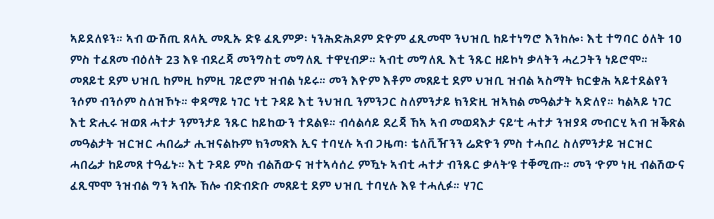ኣይደለዩን። ኣብ ውሽጢ ጸላኢ መጺኡ ድዩ ፈጺምዎ፡ ነንሕድሕዶም ድዮም ፈጺመሞ ንህዝቢ ከይተነግሮ እንከሎ፡ እቲ ተግባር ዕለት 10 ምስ ተፈጸመ ብዕለት 23 እዩ ብደረጃ መንግስቲ መግለጺ ተዋሂብዎ። ኣብቲ መግለጺ እቲ ንጹር ዘይኮነ ቃላትን ሓረጋትን ነይሮሞ። መጸይቲ ደም ህዝቢ ከምዚ ከምዚ ገይሮም ዝብል ነይሩ። መን እዮም እቶም መጸይቲ ደም ህዝቢ ዝብል ኣስማት ክርቋሕ ኣይተደልየን ንሶም ብንሶም ስለዝኾኑ። ቀዳማይ ነገር ነቲ ጉዳይ እቲ ንህዝቢ ንምንጋር ስለምንታይ ክንድዚ ዝኣክል መዓልታት ኣድለየ። ካልኣይ ነገር እቲ ድሒሩ ዝወጸ ሓተታ ንምንታይ ንጹር ከይከውን ተደልዩ። ብሳልሳይ ደረጃ ኸኣ ኣብ መወዳእታ ናይ’ቲ ሓተታ ንዝያዳ መብርሂ ኣብ ዝቕጽል መዓልታት ዝርዝር ሓበሬታ ሒዝናልኩም ክንመጽእ ኢና ተባሂሉ ኣብ ጋዜጣ፡ ቴለቪዥንን ሬድዮን ምስ ተሓበረ ስለምንታይ ዝርዝር ሓበሬታ ከይመጸ ተዓፊኑ። እቲ ጉዳይ ምስ ብልሽውና ዝተኣሳሰረ ምዃኑ ኣብቲ ሓተታ ብንጹር ቃላት’ዩ ተቐሚጡ። መን ‘ዮም ነዚ ብልሽውና ፈጺሞሞ ንዝብል ግን ኣብኡ ኸሎ ብድብድቡ መጸይቲ ደም ህዝቢ ተባሂሉ እዩ ተሓሊፉ። ሃገር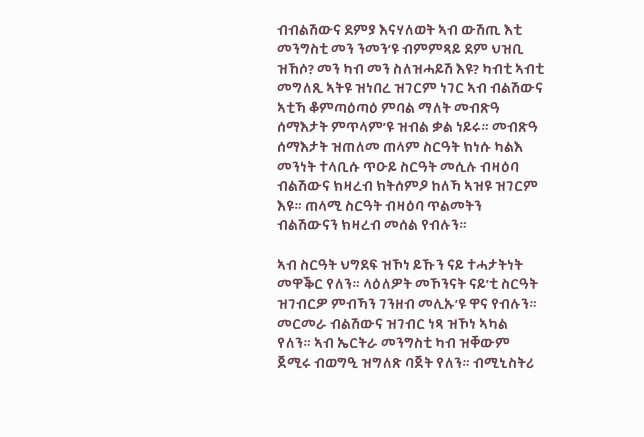ብብልሽውና ደምያ እናሃለወት ኣብ ውሽጢ እቲ መንግስቲ መን ንመን’ዩ ብምምጻይ ደም ህዝቢ ዝኸሶ? መን ካብ መን ስለዝሓይሽ እዩ? ካብቲ ኣብቲ መግለጺ ኣትዩ ዝነበረ ዝገርም ነገር ኣብ ብልሽውና ኣቲኻ ቆምጣዕጣዕ ምባል ማለት መብጽዓ ሰማእታት ምጥላም’ዩ ዝብል ቃል ነይሩ። መብጽዓ ሰማእታት ዝጠለመ ጠላም ስርዓት ክነሱ ካልእ መንነት ተላቢሱ ጥዑይ ስርዓት መሲሉ ብዛዕባ ብልሽውና ክዛረብ ክትሰምዖ ከለኻ ኣዝዩ ዝገርም እዩ። ጠላሚ ስርዓት ብዛዕባ ጥልመትን ብልሽውናን ክዛረብ መሰል የብሉን።

ኣብ ስርዓት ህግደፍ ዝኾነ ይኹን ናይ ተሓታትነት መዋቕር የለን። ላዕለዎት መኾንናት ናይ’ቲ ስርዓት ዝገብርዎ ምብኻን ገንዘብ መሊኡ’ዩ ዋና የብሉን። መርመራ ብልሽውና ዝገብር ነጻ ዝኾነ ኣካል  የለን። ኣብ ኤርትራ መንግስቲ ካብ ዝቐውም ጀሚሩ ብወግዒ ዝግለጽ ባጀት የለን። ብሚኒስትሪ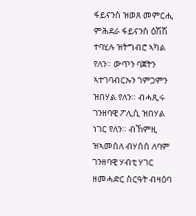ፋይናንስ ዝወጸ መምርሒ ምሕደራ ፋይናንስ ዕሽሽ ተባሂሉ ዝትግብሮ ኣካል የለን። ውጥን ባጀትን ኣተገባብርኡን ገምጋምን ዝበሃል የለን። ብሓጺሩ ገንዘባዊ ፖሊሲ ዝበሃል ነገር የለን። ብኸምዚ ዝኣመሰለ ብሃሰሰ ለባም ገንዘባዊ ሃብቲ ሃገር ዘመሓድር ስርዓት ብዛዕባ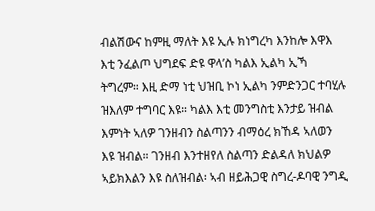ብልሽውና ከምዚ ማለት እዩ ኢሉ ክነግረካ እንከሎ እዋእ እቲ ንፈልጦ ህግደፍ ድዩ ዋላ’ስ ካልእ ኢልካ ኢኻ ትግረም። እዚ ድማ ነቲ ህዝቢ ኮነ ኢልካ ንምድንጋር ተባሂሉ ዝእለም ተግባር እዩ። ካልእ እቲ መንግስቲ እንታይ ዝብል እምነት ኣለዎ ገንዘብን ስልጣንን ብማዕረ ክኸዳ ኣለወን እዩ ዝብል። ገንዘብ እንተዘየለ ስልጣን ድልዳለ ክህልዎ ኣይክእልን እዩ ስለዝብል፡ ኣብ ዘይሕጋዊ ስግረ-ዶባዊ ንግዲ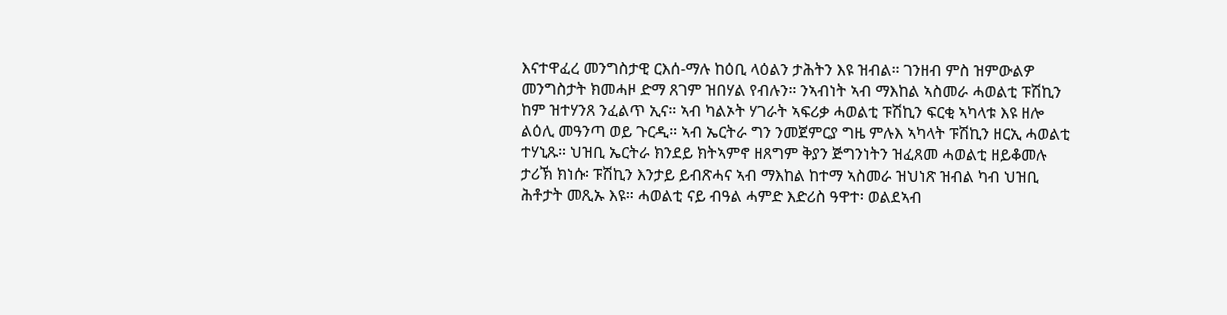እናተዋፈረ መንግስታዊ ርእሰ-ማሉ ከዕቢ ላዕልን ታሕትን እዩ ዝብል። ገንዘብ ምስ ዝምውልዎ መንግስታት ክመሓዞ ድማ ጸገም ዝበሃል የብሉን። ንኣብነት ኣብ ማእከል ኣስመራ ሓወልቲ ፑሽኪን ከም ዝተሃንጸ ንፈልጥ ኢና። ኣብ ካልኦት ሃገራት ኣፍሪቃ ሓወልቲ ፑሽኪን ፍርቂ ኣካላቱ እዩ ዘሎ ልዕሊ መዓንጣ ወይ ጉርዲ። ኣብ ኤርትራ ግን ንመጀምርያ ግዜ ምሉእ ኣካላት ፑሽኪን ዘርኢ ሓወልቲ ተሃኒጹ። ህዝቢ ኤርትራ ክንደይ ክትኣምኖ ዘጸግም ቅያን ጅግንነትን ዝፈጸመ ሓወልቲ ዘይቆመሉ ታሪኽ ክነሱ፡ ፑሽኪን እንታይ ይብጽሓና ኣብ ማእከል ከተማ ኣስመራ ዝህነጽ ዝብል ካብ ህዝቢ ሕቶታት መጺኡ እዩ። ሓወልቲ ናይ ብዓል ሓምድ እድሪስ ዓዋተ፡ ወልደኣብ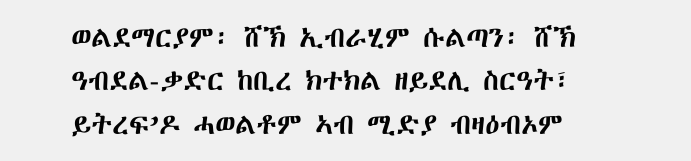ወልደማርያም፡ ሸኽ ኢብራሂም ሱልጣን፡ ሸኽ ዓብደል-ቃድር ከቢረ ክተክል ዘይደሊ ስርዓት፣ ይትረፍ’ዶ ሓወልቶም ኣብ ሚድያ ብዛዕብኦም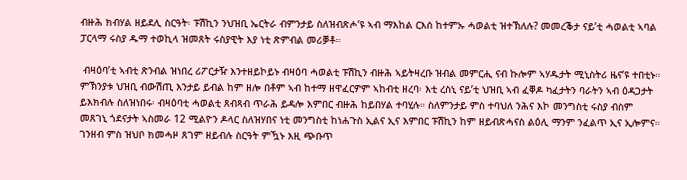ብዙሕ ክብሃል ዘይደሊ ስርዓት፡ ፑሽኪን ንህዝቢ ኤርትራ ብምንታይ ስለዝብጽሖ’ዩ ኣብ ማእከል ርእሰ ከተምኡ ሓወልቲ ዝተኽለሉ? መመረቕታ ናይ’ቲ ሓወልቲ ኣባል ፓርላማ ሩስያ ዱማ ተወኪላ ዝመጸት ሩስያዊት እያ ነቲ ጽምብል መሪቓቶ።

 ብዛዕባ’ቲ ኣብቲ ጽንብል ዝነበረ ሪፖርታዥ እንተዘይኮይኑ ብዛዕባ ሓወልቲ ፑሽኪን ብዙሕ ኣይትዛረቡ ዝብል መምርሒ ናብ ኩሎም ኣሃዱታት ሚኒስትሪ ዜና’ዩ ተበቲኑ። ምኽንያቱ ህዝቢ ብውሽጢ እንታይ ይብል ከም ዘሎ በቶም ኣብ ከተማ ዘዋፈርዎም ኣከብቲ ዘረባ፡ እቲ ረስኒ ናይ’ቲ ህዝቢ ኣብ ፈቐዶ ካፈታትን ባራትን ኣብ ዕዳጋታት ይእክብሉ ስለዝነበሩ፡ ብዛዕባቲ ሓወልቲ ጸብጻብ ጥራሕ ይዳሎ እምበር ብዙሕ ከይበሃል ተባሂሉ። ስለምንታይ ምስ ተባህለ ንሕና እኮ መንግስቲ ሩስያ ብስም መጸገኒ ጎደናታት ኣስመራ 12 ሚልዮን ዶላር ስለዝሃበና ነቲ መንግስቲ ከነሐጉስ ኢልና ኢና እምበር ፑሽኪን ከም ዘይብጽሓናስ ልዕሊ ማንም ንፈልጥ ኢና ኢሎምና።  ገንዘብ ምስ ዝህቦ ክመሓዞ ጸገም ዘይብሉ ስርዓት ምዃኑ እዚ ጭቡጥ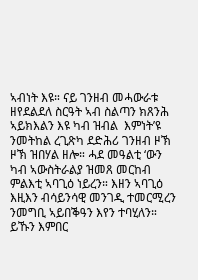ኣብነት እዩ። ናይ ገንዘብ መሓውራቱ ዘየደልደለ ስርዓት ኣብ ስልጣን ክጸንሕ ኣይክእልን እዩ ካብ ዝብል  እምነት’ዩ ንመትከል ረጊጽካ ደድሕሪ ገንዘብ ዞኽ ዞኽ ዝበሃል ዘሎ። ሓደ መዓልቲ ‘ውን ካብ ኣውስትራልያ ዝመጸ መርከብ ምልእቲ ኣባጊዕ ነይረን። እዘን ኣባጊዕ እዚእን ብሳይንሳዊ መንገዲ ተመርሚረን ንመግቢ ኣይበቕዓን እየን ተባሂለን። ይኹን እምበር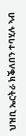ህዝቢ ኤርትራ ክቕለበን ተባሂሉ ኣብ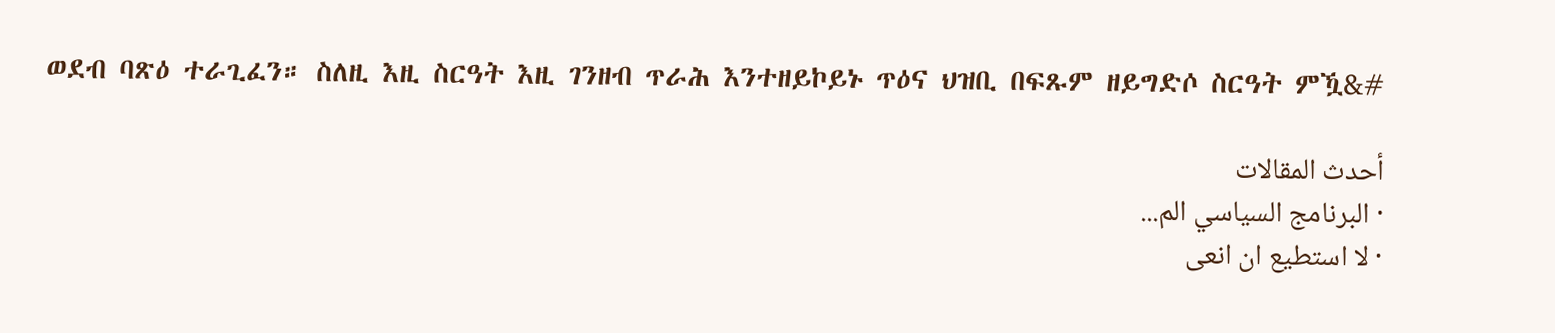ወደብ ባጽዕ ተራጊፈን። ስለዚ እዚ ስርዓት እዚ ገንዘብ ጥራሕ እንተዘይኮይኑ ጥዕና ህዝቢ በፍጹም ዘይግድሶ ስርዓት ምዃ&#

أحدث المقالات
· البرنامج السياسي الم...
· لا استطيع ان انعى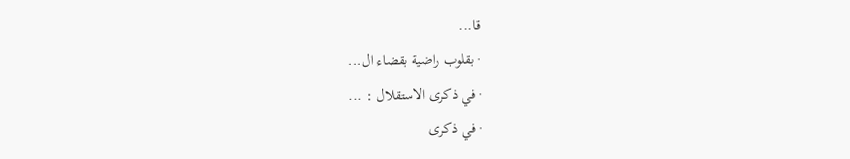قا...
· بقلوب راضية بقضاء ال...
· في ذكرى الاستقلال : ...
· في ذكرى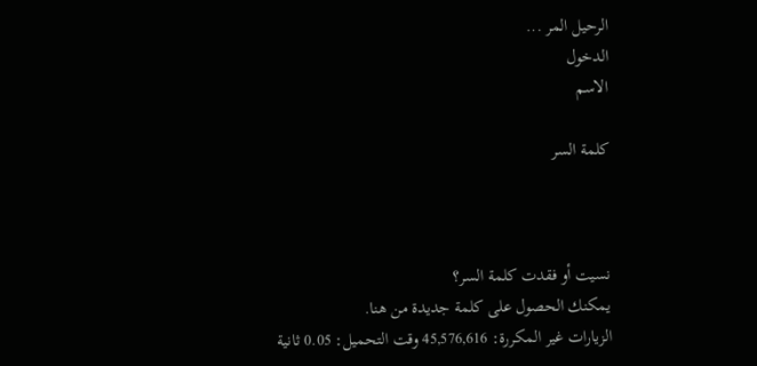الرحيل المر ...
الدخول
الاسم

كلمة السر



نسيت أو فقدت كلمة السر؟
يمكنك الحصول على كلمة جديدة من هنا.
الزيارات غير المكررة: 45,576,616 وقت التحميل: 0.05 ثانية